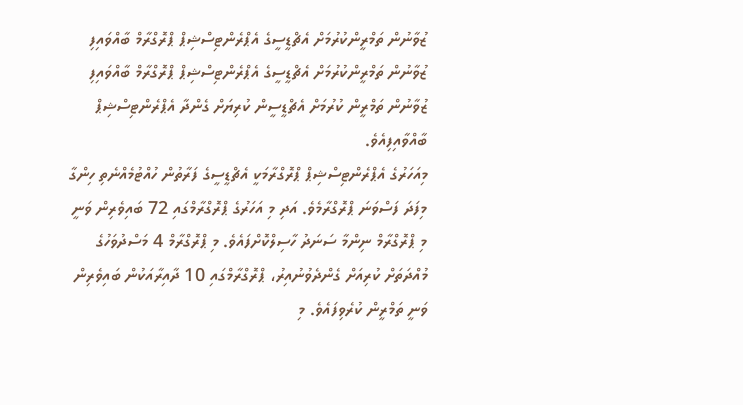ޒުވާނުން ތަމްރީންކުރުމަށް އެޗްޑީސީގެ އެޕްރެންޓިސްޝިޕް ޕްރޮގްރާމް ބާއްވައިފި
ޒުވާނުން ތަމްރީންކުރުމަށް އެޗްޑީސީގެ އެޕްރެންޓިސްޝިޕް ޕްރޮގްރާމް ބާއްވައިފި
ޒުވާނުން ތަމްރީން ކުރުމަށް އެޗްޑީސީން ކުރިޔަށް ގެންދާ އެޕްރެންޓިސްޝިޕް ބާއްވާއިފިއެވެ.
މިއަހަރުގެ އެޕްރެންޓިސްޝިޕް ޕްރޮގްރާމަކީ އެޗްޑީސީގެ ފަރާތުން ހުއްޓުމެއްނެތި ހިންގާ މިފަދަ ފަސްވަނަ ޕްރޮގްރާމެވެ. އަދި މި އަހަރުގެ ޕްރޮގްރާމްގައި 72 ބައިވެރިން ވަނީ މި ޕްރޮގްރާމް ނިންމާ ސަނަދު ހާސިލްކޮށްފައެވެ. މި ޕްރޮގްރާމް 4 މަސްދުވަހުގެ މުއްދަތަށް ކުރިއަށް ގެންދެވުނުއިރު، ޕްރޮގްރާމްގައި 10 ދާއިރާއަކުން ބައިވެރިން ވަނީ ތަމްރީން ކުރެވިފައެވެ. މި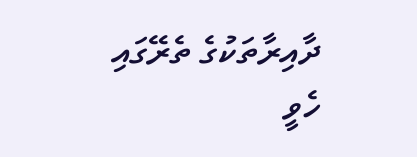ދާއިރާތަކުގެ ތެރޭގައި ހެވީ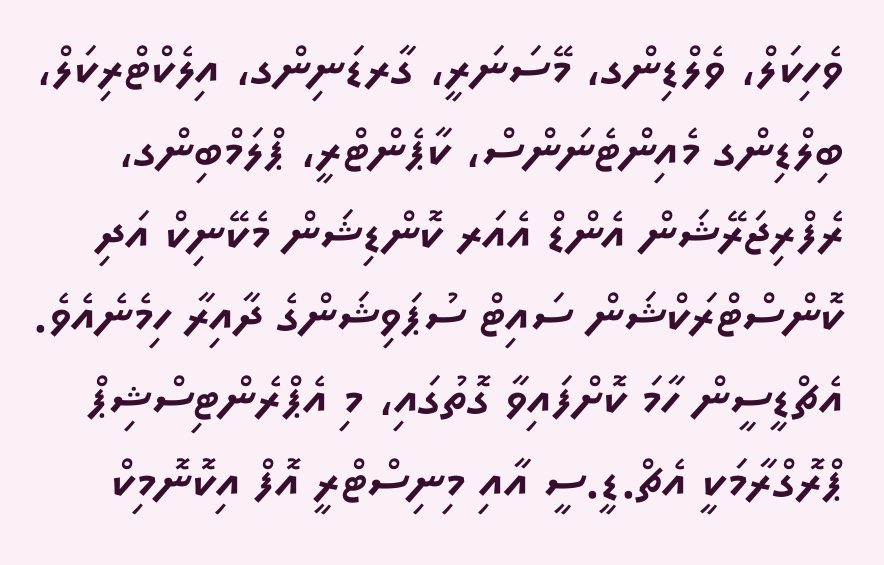ވެހިކަލް، ވެލްޑިންގ، މޭސަނަރީ، ގާރޑަނިންގ، އިލެކްޓްރިކަލް، ބިލްޑިންގ މެއިންޓެނަންސް، ކާޕެންޓްރީ، ޕްލަމްބިންގ، ރެފްރިޖަރޭޝަން އެންޑް އެއަރ ކޮންޑިޝަން މެކޭނިކް އަދި ކޮންސްޓްރަކްޝަން ސައިޓް ސުޕަވިޝަންގެ ދާއިރާ ހިމެނެއެވެ.
އެޗްޑީސީން ހާމަ ކޮށްފައިވާ ގޮތުގައި، މި އެޕްރެންޓިސްޝިޕް ޕްރޮގްރާމަކީ އެޗް.ޑީ.ސީ އާއި މިނިސްޓްރީ އޮފް އިކޮނޮމިކް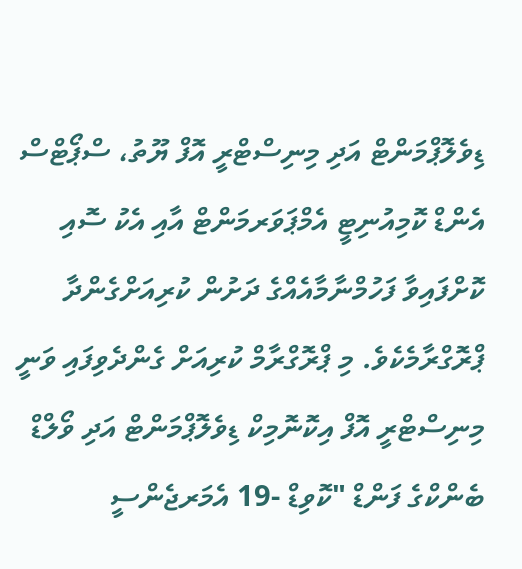ޑިވެލޮޕްމަންޓް އަދި މިނިސްޓްރީ އޮފް ޔޫތު، ސްޕޯޓްސް އެންޑް ކޮމިއުނިޓީ އެމްޕަވަރމަންޓް އާއި އެކު ސޮއި ކޮށްފައިވާ ފަހުމްނާމާއެއްގެ ދަށުން ކުރިއަށްގެންދާ ޕްރޮގްރާމެކެވެ. މި ޕްރޮގްރާމް ކުރިއަށް ގެންދެވިފައި ވަނީ މިނިސްޓްރީ އޮފް އިކޮނޮމިކް ޑިވެލޮޕްމަންޓް އަދި ވޯލްޑް ބެންކްގެ ފަންޑް "ކޮވިޑް -19 އެމަރޖެންސީ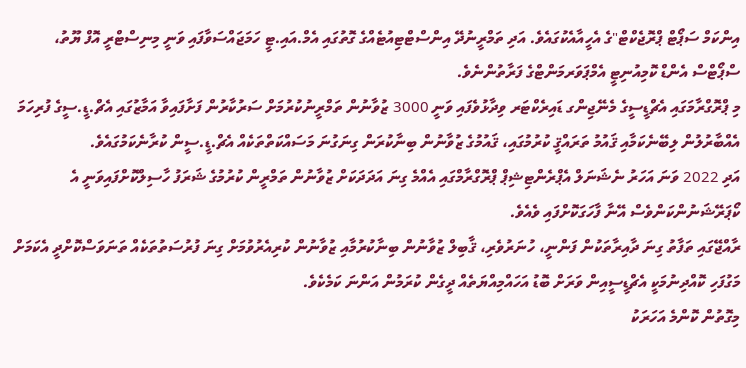އިންކަމް ސަޕޯޓް ޕްރޮޖެކްޓް"ގެ އެހީއާއެކުގައެވެ. އަދި ތަމްރީނުދޭ އިންސްޓްޓިއުޓެއްގެ ގޮތުގައި އެމް.އައި.ޓީ ހަމަޖައްސަވާފައި ވަނީ މިނިސްޓްރީ އޮފް ޔޫތު، ސްޕޯޓްސް އެންޑް ކޮމިއުނިޓީ އެމްޕަވަރމަންޓްގެ ފަރާތުންނެވެ.
މި ޕްރޮގްރާމަގައި އެޗްޑީސީގެ މެނޭޖިންގ ޑައިރެކްޓަރ ވިދާޅުވެފައި ވަނީ 3000 ޒުވާނުން ތަމްރީނުކުރުމަށް ސަރުކާރުން ފަށާފައިވާ އަމާޒުގައި އެޗް.ޑީ.ސީގެ ފުރިހަމަ އެއްބާރުލުން ލިބޭނެކަމާއި ޤައުމު ތަރައްޤީ ކުރުމުގައި، ޤައުމުގެ ޒުވާނުން ބިނާކުރަން ގިނަގުނަ މަސައްކަތްތަކެއް އެޗް.ޑީ.ސީން ކުރާނެކަމުގައެވެ.
އަދި 2022 ވަނަ އަހަރު ނެޝަނަލް އެޕްރެންޓިޝިޕް ޕްރޮގްރާމްގައި އެއްމެ ގިނަ އަދަދަކަށް ޒުވާނުން ތަމްރީން ކުރުމުގެ ޝަރަފު ހާސިލްކޮށްފައިވަނީ އެ ކޯޕަރޭޝަނުންކަންވެސް އޭނާ ފާހަގަކޮށްފައި ވެއެވެ.
ރާއްޖޭގައި ތަފާތު ގިނަ ދާއިރާތަކުން ފަންނީ، ހުނަރުވެރި، ޤާބިލް ޒުވާނުން ބިނާކުރުމާއި ޒުވާނުން ކުރިއެރުވުމަށް ގިނަ ފުރުސަތުތަކެއް ތަނަވަސްކޮށްދީ އެކަމަށް މަގުފަހި ކޮއްދިނުމަކީ އެޗްޑީސީއިން ވަރަށް ބޮޑު އަހައްމިއްޔަތެއް ދީގެން ކުރަމުން އަންނަ ކަމެކެވެ.
މިގޮތުން ކޮންމެ އަހަރަކު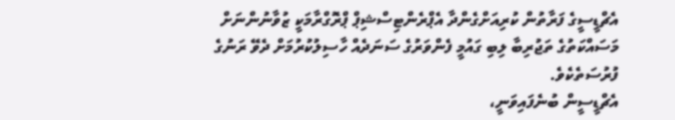އެޗްޑީސީގެ ފަރާތުން ކުރިއަށްގެންދާ އެޕްރެންޓިސްޝިޕް ޕްރޮގްރާމަކީ ޒުވާނުންނަށް މަސައްކަތުގެ ތަޖުރިބާ ލިބި ގައުމީ ފެންވަރުގެ ސަނަދެއް ހާސިލުކުރުމަށް ދެވޭ ރަނުގެ ފުރުސަތެކެވެ.
އެޗްޑީސީން ބުނެފައިވަނީ،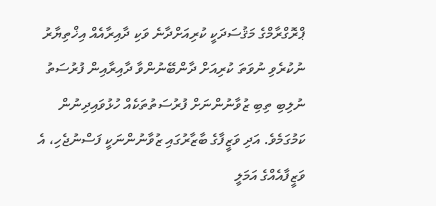ޕްރޮގްރާމްގެ މަޤުސަދަކީ ކުރިއަށްދާނެ ވަކި ދާއިރާއެއް އިޚްތިޔާރު ނުކުރެވި ނުވަތަ ކުރިއަށް ދާންބޭނުންވާ ދާއިރާއިން ފުރުސަތު ނުލިބި ތިބި ޒުވާނުންނަށް ފުރުސަތުތަކެއް ހުޅުވައިދިނުން ކަމުގަމެވެ. އަދި ވަޒީފާގެ ބާޒާރުގައި ޒުވާނުންނަކީ ފަސްނުޖެހި، އެ ވަޒީފާއެއްގެ އަމަލީ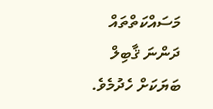މަސައްކަތްތައް ދަންނަ ޤާބިލް ބަޔަކަށް ހެދުމެވެ.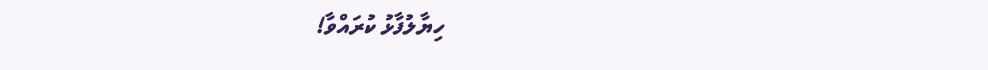ހިޔާލުފާޅު ކުރައްވާ!